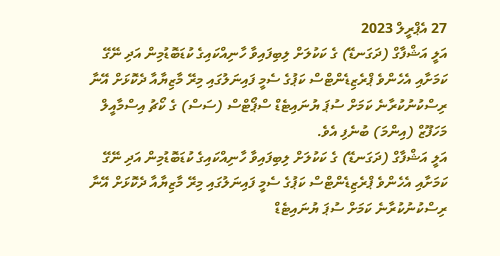27 އެޕްރީލް 2023
އަލީ އަޝްފާގް (ދަގަނޑޭ) ގެ ކަކުލަށް ލިބިފައިވާ ހާނިއްކައިގެ ކުޑަބޮޑުމިން އަދި ނޭގޭ ކަމަށާއި އެހެންވެ ޕްރެޒިޑެންޓްސް ކަޕުގެ ސެމީ ފައިނަލުގައި މިރޭ މާޒިޔާއާ ދެކޮޅަށް އޭނާ ރިސްކުނުކުރާނެ ކަމަށް ސުޕަ ޔުނައިޓެޑް ސްޕޯޓްސް (ސަސް) ގެ ކޯޗު އިސްމާއީލް މަހަފޫޒް (އިންމަ) ބުނެފި އެވެ.
އަލީ އަޝްފާގް (ދަގަނޑޭ) ގެ ކަކުލަށް ލިބިފައިވާ ހާނިއްކައިގެ ކުޑަބޮޑުމިން އަދި ނޭގޭ ކަމަށާއި އެހެންވެ ޕްރެޒިޑެންޓްސް ކަޕުގެ ސެމީ ފައިނަލުގައި މިރޭ މާޒިޔާއާ ދެކޮޅަށް އޭނާ ރިސްކުނުކުރާނެ ކަމަށް ސުޕަ ޔުނައިޓެޑް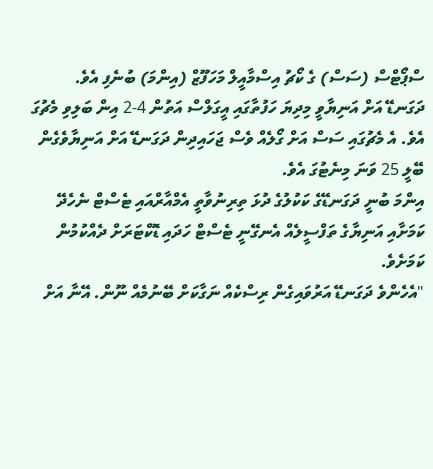ސްޕޯޓްސް (ސަސް) ގެ ކޯޗު އިސްމާއީލް މަހަފޫޒް (އިންމަ) ބުނެފި އެވެ.
ދަގަނޑޭ އަށް އަނިޔާވީ މިދިޔަ ހަފުތާގައި އީގަލްސް އަތުން 4-2 އިން ބަލިވި މެޗުގަ އެވެ. އެ މެޗުގައި ސަސް އަށް ގޯލެއް ވެސް ޖަހައިދިން ދަގަނޑޭ އަށް އަނިޔާވެގެން ބޭލީ 25 ވަނަ މިނެޓުގަ އެވެ.
އިންމަ ބުނީ ދަގަނޑޭގެ ކަކުލުގެ ދުޅަ ތިރިނުވާތީ އެމްއާރްއައި ޓެސްޓް ނެހެދޭ ކަމަށާއި އަނިޔާގެ ތަފްސީލެއް އެނގޭނީ ޓެސްޓް ހަދައި ޑޮކްޓަރަށް ދެއްކުމުން ކަމަށެވެ.
"އެހެންވެ ދަގަނޑޭ އަރުވައިގެން ރިސްކެއް ނަގާކަށް ބޭނުމެއް ނޫން. އޭނާ އަށް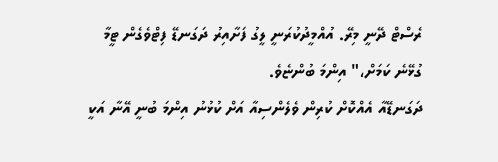ރެސްޓް ދޭނީ މިރޭ. އުއްމީދުކުރަނީ ލީގު ފަށާއިރު ދަގަނޑޭ ފިޓްވެގެން ޓީމާ ގުޅޭނެ ކަމަށް،" އިންމަ ބުންޏެވެ.
ދަގަނޑޭއާ އެއްކޮށް ކުރިން ވެލެންސިއާ އަށް ކުޅުނު އިންމަ ބުނީ އޭނާ އަކީ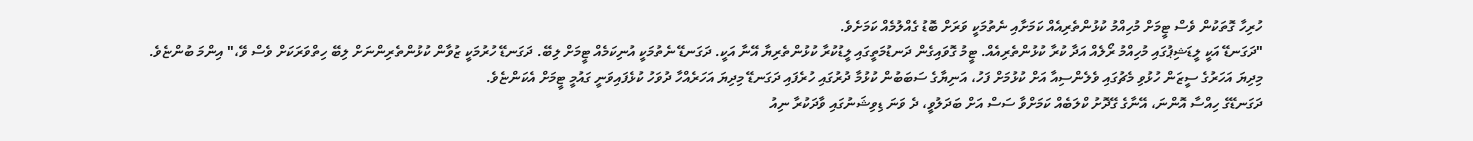ހުރިހާ ގޮތަކުން ވެސް ޓީމަށް މުހިއްމު ކުޅުންތެރިއެއް ކަމަށާއި ނެތުމަކީ ވަރަށް ބޮޑު ގެއްލުމެއް ކަމަށެވެ.
"ދަގަނޑޭ އަކީ ލީޑަޝިޕުގައި މުހިއްމު ރޯލެއް އަދާ ކުރާ ކުޅުންތެރިއެއް. ޓީމު ގޮވައިގެން ދަނޑުމަތީގައި ލީޑުކުރާ ކުޅުންތެރިޔާ އޭނާ އަކީ. ދަގަނޑޭ ނެތުމަކީ އުނިކަމެއް ޓީމަށް ލިބޭ. ދަގަނޑޭ ހުރުމަކީ ޒުވާން ކުޅުންތެރިންނަށް ލިބޭ ހިތްވަރަކަށް ވެސް ވޭ،" އިންމަ ބުންޏެވެ.
މިދިޔަ އަހަރުގެ ސީޒަން ހުޅުވި މެޗުގައި ވެލެންސިއާ އަށް ކުޅުމަށް ފަހު، އަނިޔާގެ ސަބަބުން ކުޅުމާ ދުރުގައި ހުރެފައި ދަގަނޑޭ މިދިޔަ އަހަރެއްހާ ދުވަހު ކުޅެފައިވަނީ ގައުމީ ޓީމަށް އެކަންޏެވެ.
ދަގަނޑޭގެ ހިއްސާ އޮންނަ، އޭނާގެ ގޭދޮށު ކްލަބެއް ކަމަށްވާ ސަސް އަށް ބަދަލުވީ، ދެ ވަނަ ޑިވިޝަނުގައި ވާދަކުރާ ނިއު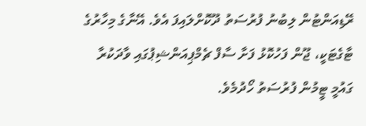ރޭޑިއަންޓުން ލިބުނު ފުރުސަތު ދޫކޮށްލައިފަ އެވެ. އޭނާގެ މިހާރުގެ ޓާގެޓަކީ، ޖޫން ފަހުކޮޅު ފަށާ ސާފް ޗެމްޕިއަންޝިޕުގައި ވާދަކުރާ ގައުމީ ޓީމުން ފުރުސަތު ހޯދުމެވެ.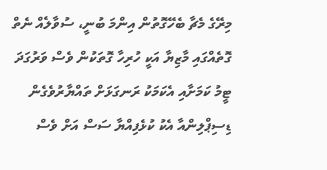މިރޭގެ މެޗާ ބެހޭގޮތުން އިންމަ ބުނީ، ސުވާލެއް ނެތް ގޮތެއްގައި މާޒިޔާ އަކީ ހުރިހާ ގޮތަކުން ވެސް ވަރުގަދަ ޓީމު ކަމަށާއި އެކަމަކު ރަނގަޅަށް ތައްޔާރުވެގެން ޑިސިޕްލިންއާ އެކު ކުޅެފިއްޔާ ސަސް އަށް ވެސް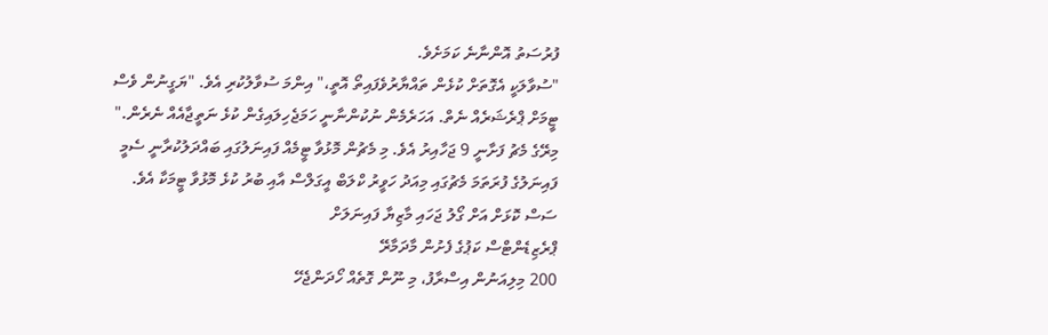ފުރުސަތު އޮންނާނެ ކަމަށެވެ.
"ސުވާލަކީ އެގޮތަށް ކުޅެން ތައްޔާރުވެފައިތޯ އޮތީ،" އިންމަ ސުވާލުކުރި އެވެ. "ޔަގީނުން ވެސް ޓީމަށް ޕްރެޝަރެއް ނެތް. އަހަރެމެން ނުކުންނާނީ ހަމަޖެހިލައިގެން ކުޅެ ނަތީޖާއެއް ނެރެން."
މިރޭގެ މެޗު ފަށާނީ 9 ޖަހާއިރު އެވެ. މި މެޗުން މޮޅުވާ ޓީމެއް ފައިނަލުގައި ބައްދަލުކުރާނީ ސެމީ ފައިނަލުގެ ފުރަތަމަ މެޗުގައި މިއަދު ހަވީރު ކްލަބް އީގަލްސް އާއި ބުރު ކުޅެ މޮޅުވާ ޓީމަކާ އެވެ.
ސަސް ކޮޅަށް އަށް ގޯލު ޖަހައި މާޒިޔާ ފައިނަލަށް
ޕްރެޒިޑެންޓްސް ކަޕުގެ ފެށުން މާދަމާރޭ
200 މިލިއަނުން އިސްރާފު، މި ނޫން ގޮތެއް ހޯދަންޖެހޭ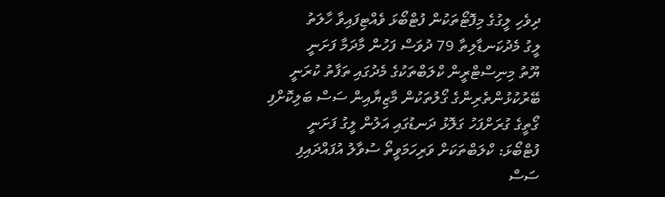ދިވެހި ލީގުގެ މިފޮޓޯތަކުން ފުޓްބޯޅަ ވެއްޓިފައިވާ ހާލަތު
ލީގު މެދުކަނޑާލިތާ 79 ދުވަސް ފަހުން މާދަމާ ފަށަނީ
ޔޫތު މިނިސްޓްރީން ކްލަބްތަކުގެ މެދުގައި ތަފާތު ކުރަނީ
ބޭރުކުޅުންތެރިންގެ ގޯލުތަކުން މާޒިޔާއިން ސަސް ބަލިކޮށްފި
ގޯތީގެ ގުރަށްފަހު ގަލޮޅު ދަނޑުގައި އަލުން ލީގު ފަށަނީ
ފުޓްބޯޅަ: ކްލަބްތަކަށް ވަރިހަމަވީތޯ ސުވާލު އުފައްދައިފި
ސަސް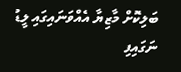ބަލިކޮށް މާޒިޔާ އެއްވަނައިގައި ލީޑު ނަގައިފި